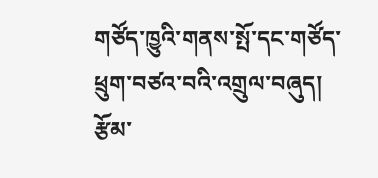གཙོད་ཁྱུའི་གནས་སྤོ་དང་གཙོད་ཕྲུག་བཙའ་བའི་འགྲུལ་བཞུད།
རྩོམ་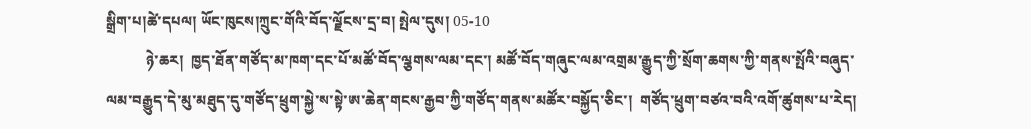སྒྲིག་པ།ཚེ་དཔལ། ཡོང་ཁུངས།ཀྲུང་གོའི་བོད་ལྗོངས་དྲ་བ། སྤེལ་དུས། 05-10
           ཉེ་ཆར།  ཁྱད་ཐོན་གཙོད་མ་ཁག་དང་པོ་མཚོ་བོད་ལྕགས་ལམ་དང་། མཚོ་བོད་གཞུང་ལམ་འགྲམ་རྒྱུད་ཀྱི་སྲོག་ཆགས་ཀྱི་གནས་སྤོའི་བཞུད་ལམ་བརྒྱུད་དེ་མུ་མཐུད་དུ་གཙོད་ཕྲུག་སྐྱེ་ས་སྟེ་ཨ་ཆེན་གངས་རྒྱབ་ཀྱི་གཙོད་གནས་མཚོར་བསྐྱོད་ཅིང་།  གཙོད་ཕྲུག་བཙའ་བའི་འགོ་ཚུགས་པ་རེད།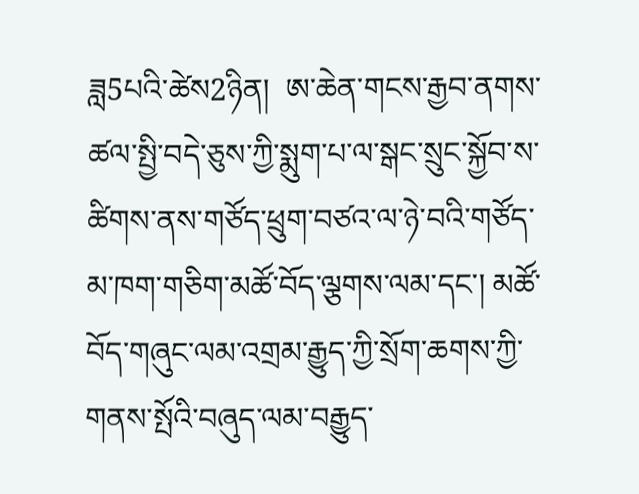ཟླ5པའི་ཚེས2ཉིན།  ཨ་ཆེན་གངས་རྒྱབ་ནགས་ཚལ་སྤྱི་བདེ་ཅུས་ཀྱི་སྨུག་པ་ལ་སྒང་སྲུང་སྐྱོབ་ས་ཚིགས་ནས་གཙོད་ཕྲུག་བཙའ་ལ་ཉེ་བའི་གཙོད་མ་ཁག་གཅིག་མཚོ་བོད་ལྕགས་ལམ་དང་། མཚོ་བོད་གཞུང་ལམ་འགྲམ་རྒྱུད་ཀྱི་སྲོག་ཆགས་ཀྱི་གནས་སྤོའི་བཞུད་ལམ་བརྒྱུད་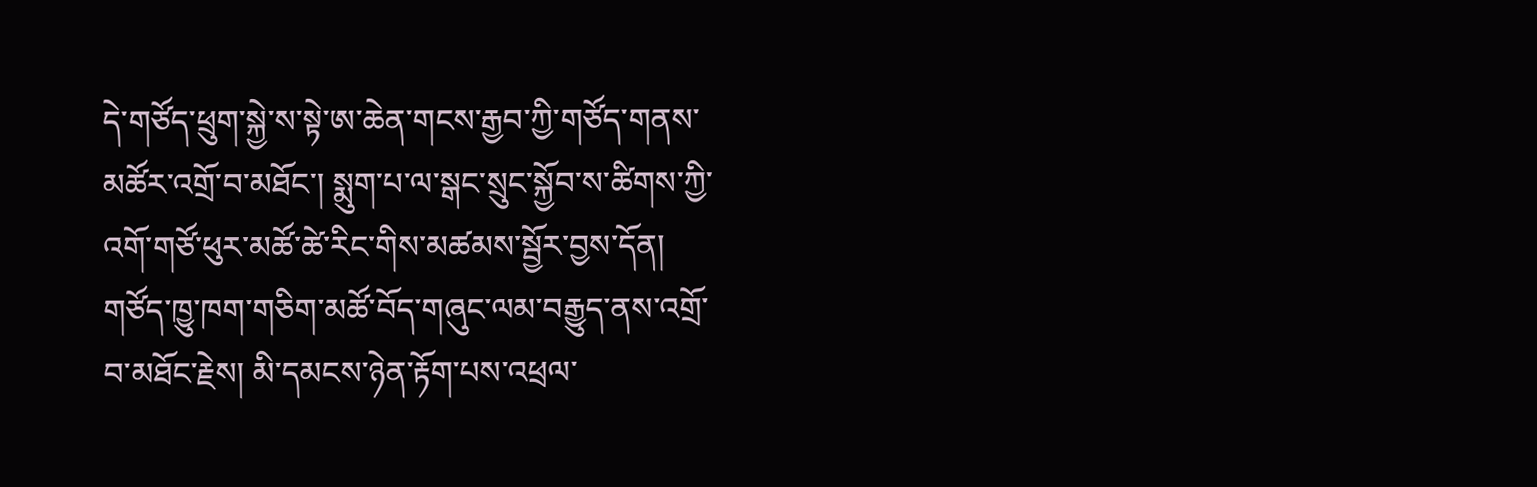དེ་གཙོད་ཕྲུག་སྐྱེ་ས་སྟེ་ཨ་ཆེན་གངས་རྒྱབ་ཀྱི་གཙོད་གནས་མཚོར་འགྲོ་བ་མཐོང་། སྨུག་པ་ལ་སྒང་སྲུང་སྐྱོབ་ས་ཚིགས་ཀྱི་འགོ་གཙོ་ཕུར་མཚོ་ཚེ་རིང་གིས་མཚམས་སྦྱོར་བྱས་དོན། གཙོད་ཁྱུ་ཁག་གཅིག་མཚོ་བོད་གཞུང་ལམ་བརྒྱུད་ནས་འགྲོ་བ་མཐོང་རྗེས། མི་དམངས་ཉེན་རྟོག་པས་འཕྲལ་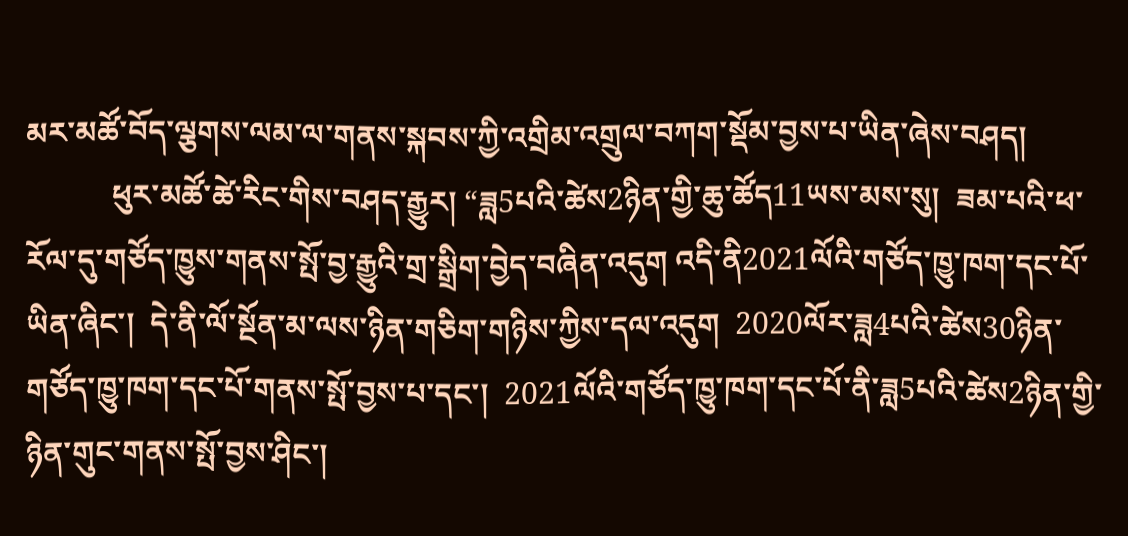མར་མཚོ་བོད་ལྕགས་ལམ་ལ་གནས་སྐབས་ཀྱི་འགྲིམ་འགྲུལ་བཀག་སྡོམ་བྱས་པ་ཡིན་ཞེས་བཤད།
           ཕུར་མཚོ་ཚེ་རིང་གིས་བཤད་རྒྱུར། “ཟླ5པའི་ཚེས2ཉིན་གྱི་ཆུ་ཚོད11ཡས་མས་སུ།  ཟམ་པའི་ཕ་རོལ་དུ་གཙོད་ཁྱུས་གནས་སྤོ་བྱ་རྒྱུའི་གྲ་སྒྲིག་བྱེད་བཞིན་འདུག འདི་ནི2021ལོའི་གཙོད་ཁྱུ་ཁག་དང་པོ་ཡིན་ཞིང་།  དེ་ནི་ལོ་སྔོན་མ་ལས་ཉིན་གཅིག་གཉིས་ཀྱིས་དལ་འདུག  2020ལོར་ཟླ4པའི་ཚེས30ཉིན་གཙོད་ཁྱུ་ཁག་དང་པོ་གནས་སྤོ་བྱས་པ་དང་།  2021ལོའི་གཙོད་ཁྱུ་ཁག་དང་པོ་ནི་ཟླ5པའི་ཚེས2ཉིན་གྱི་ཉིན་གུང་གནས་སྤོ་བྱས་ཤིང་།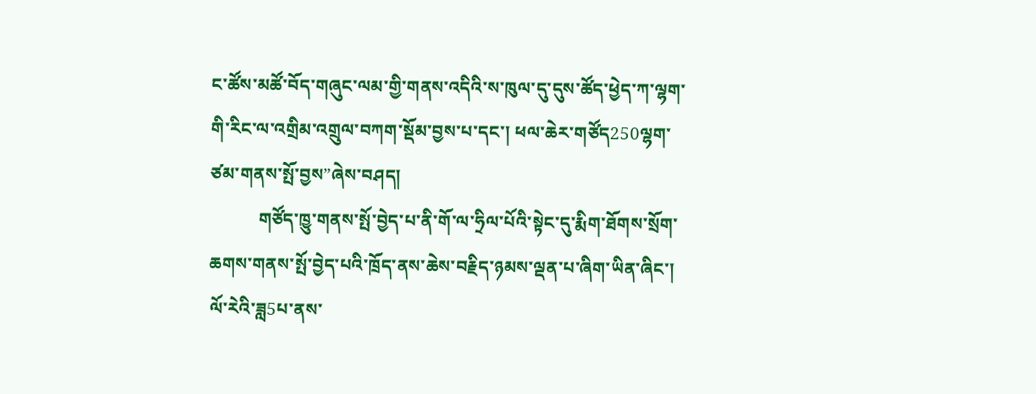ང་ཚོས་མཚོ་བོད་གཞུང་ལམ་གྱི་གནས་འདིའི་ས་ཁུལ་དུ་དུས་ཚོད་ཕྱེད་ཀ་ལྷག་གི་རིང་ལ་འགྲིམ་འགྲུལ་བཀག་སྡོམ་བྱས་པ་དང་། ཕལ་ཆེར་གཙོད250ལྷག་ཙམ་གནས་སྤོ་བྱས”ཞེས་བཤད།
           གཙོད་ཁྱུ་གནས་སྤོ་བྱེད་པ་ནི་གོ་ལ་ཧྲིལ་པོའི་སྟེང་དུ་རྨིག་ཐོགས་སྲོག་ཆགས་གནས་སྤོ་བྱེད་པའི་ཁྲོད་ནས་ཆེས་བརྗིད་ཉམས་ལྡན་པ་ཞིག་ཡིན་ཞིང་། ལོ་རེའི་ཟླ5པ་ནས་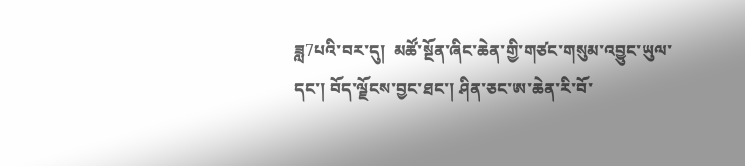ཟླ7པའི་བར་དུ།  མཚོ་སྔོན་ཞིང་ཆེན་གྱི་གཙང་གསུམ་འབྱུང་ཡུལ་དང་། བོད་ལྗོངས་བྱང་ཐང་། ཤིན་ཅང་ཨ་ཆེན་རི་བོ་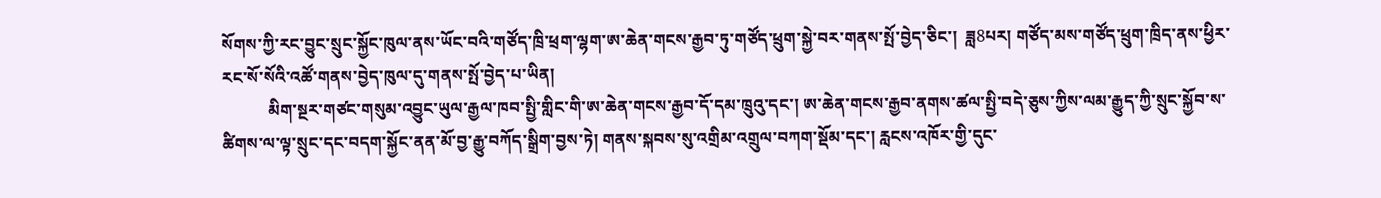སོགས་ཀྱི་རང་བྱུང་སྲུང་སྐྱོང་ཁུལ་ནས་ཡོང་བའི་གཙོད་ཁྲི་ཕྲག་ལྷག་ཨ་ཆེན་གངས་རྒྱབ་ཏུ་གཙོད་ཕྲུག་སྐྱེ་བར་གནས་སྤོ་བྱེད་ཅིང་།  ཟླ8པར། གཙོད་མས་གཙོད་ཕྲུག་ཁྲིད་ནས་ཕྱིར་རང་སོ་སོའི་འཚོ་གནས་བྱེད་ཁུལ་དུ་གནས་སྤོ་བྱེད་པ་ཡིན།
           མིག་སྔར་གཙང་གསུམ་འབྱུང་ཡུལ་རྒྱལ་ཁབ་སྤྱི་གླིང་གི་ཨ་ཆེན་གངས་རྒྱབ་དོ་དམ་ཁྲུའུ་དང་། ཨ་ཆེན་གངས་རྒྱབ་ནགས་ཚལ་སྤྱི་བདེ་ཅུས་ཀྱིས་ལམ་རྒྱུད་ཀྱི་སྲུང་སྐྱོབ་ས་ཚིགས་ལ་ལྟ་སྲུང་དང་བདག་སྐྱོང་ནན་མོ་བྱ་རྒྱུ་བཀོད་སྒྲིག་བྱས་ཏེ། གནས་སྐབས་སུ་འགྲིམ་འགྲུལ་བཀག་སྡོམ་དང་། རླངས་འཁོར་གྱི་དུང་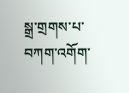སྒྲ་གྲགས་པ་བཀག་འགོག་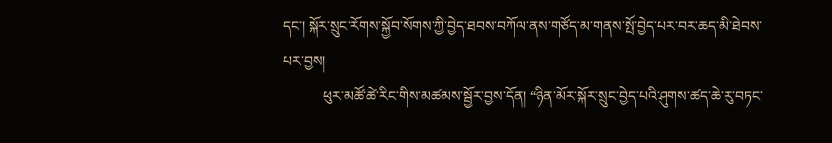དང་། སྐོར་སྲུང་རོགས་སྐྱོབ་སོགས་ཀྱི་བྱེད་ཐབས་བཀོལ་ནས་གཙོད་མ་གནས་སྤོ་བྱེད་པར་བར་ཆད་མི་ཐེབས་པར་བྱས།
           ཕུར་མཚོ་ཚེ་རིང་གིས་མཚམས་སྦྱོར་བྱས་དོན། “ཉིན་མོར་སྐོར་སྲུང་བྱེད་པའི་ཤུགས་ཚད་ཆེ་རུ་བཏང་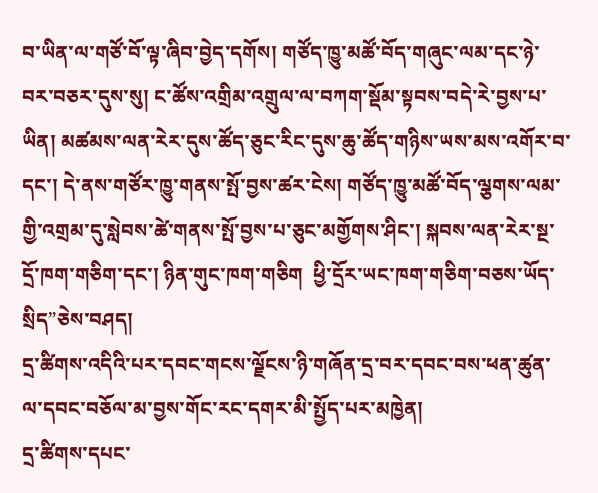བ་ཡིན་ལ་གཙོ་བོ་ལྟ་ཞིབ་བྱེད་དགོས། གཙོད་ཁྱུ་མཚོ་བོད་གཞུང་ལམ་དང་ཉེ་བར་བཅར་དུས་སུ། ང་ཚོས་འགྲིམ་འགྲུལ་ལ་བཀག་སྡོམ་སྟབས་བདེ་རེ་བྱས་པ་ཡིན། མཚམས་ལན་རེར་དུས་ཚོད་ཅུང་རིང་དུས་ཆུ་ཚོད་གཉིས་ཡས་མས་འགོར་བ་དང་། དེ་ནས་གཙོར་ཁྱུ་གནས་སྤོ་བྱས་ཚར་ངེས། གཙོད་ཁྱུ་མཚོ་བོད་ལྕགས་ལམ་གྱི་འགྲམ་དུ་སླེབས་ཚེ་གནས་སྤོ་བྱས་པ་ཅུང་མགྱོགས་ཤིང་། སྐབས་ལན་རེར་སྔ་དྲོ་ཁག་གཅིག་དང་། ཉིན་གུང་ཁག་གཅིག  ཕྱི་དྲོར་ཡང་ཁག་གཅིག་བཅས་ཡོད་སྲིད”ཅེས་བཤད།
དྲ་ཚིགས་འདིའི་པར་དབང་གངས་ལྗོངས་ཉི་གཞོན་དྲ་བར་དབང་བས་ཕན་ཚུན་ལ་དབང་བཅོལ་མ་བྱས་གོང་རང་དགར་མི་སྤྱོད་པར་མཁྱེན།
དྲ་ཚིགས་དཔང་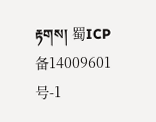རྟགས། 蜀ICP备14009601号-1